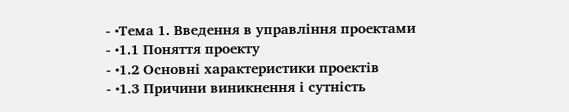- •Тема 1. Введення в управління проектами
- •1.1 Поняття проекту
- •1.2 Основні характеристики проектів
- •1.3 Причини виникнення і сутність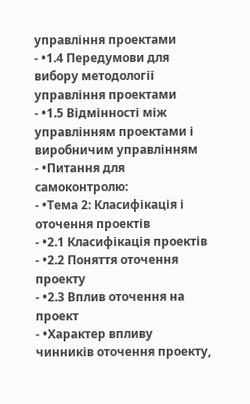управління проектами
- •1.4 Передумови для вибору методології управління проектами
- •1.5 Відмінності між управлінням проектами і виробничим управлінням
- •Питання для самоконтролю:
- •Тема 2: Класифікація і оточення проектів
- •2.1 Класифікація проектів
- •2.2 Поняття оточення проекту
- •2.3 Вплив оточення на проект
- •Характер впливу чинників оточення проекту,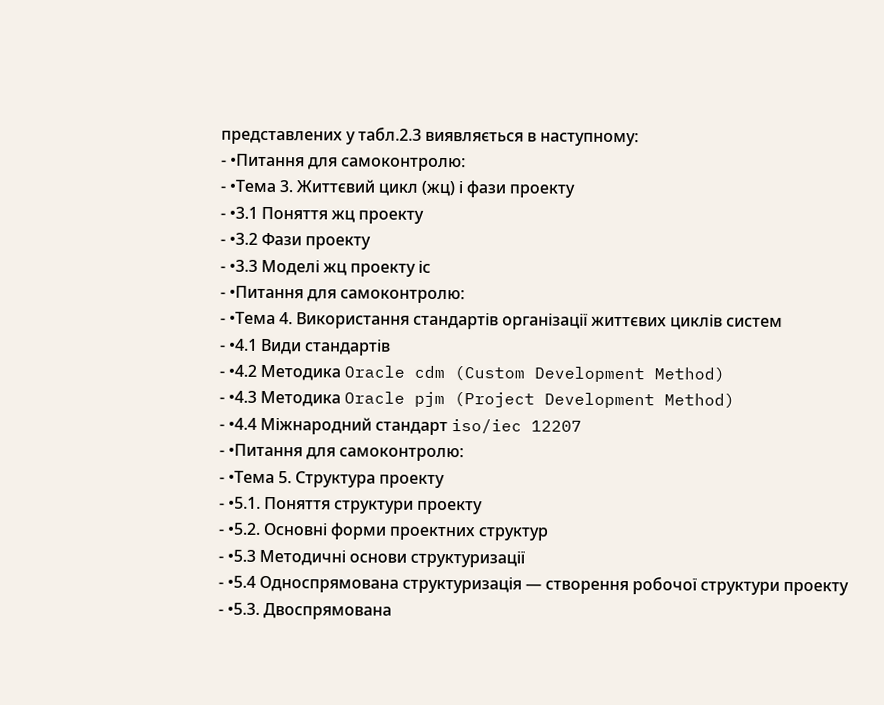представлених у табл.2.3 виявляється в наступному:
- •Питання для самоконтролю:
- •Тема 3. Життєвий цикл (жц) і фази проекту
- •3.1 Поняття жц проекту
- •3.2 Фази проекту
- •3.3 Моделі жц проекту іс
- •Питання для самоконтролю:
- •Тема 4. Використання стандартів організації життєвих циклів систем
- •4.1 Види стандартів
- •4.2 Методика Oracle cdm (Custom Development Method)
- •4.3 Методика Oracle pjm (Project Development Method)
- •4.4 Міжнародний стандарт iso/iec 12207
- •Питання для самоконтролю:
- •Тема 5. Структура проекту
- •5.1. Поняття структури проекту
- •5.2. Основні форми проектних структур
- •5.3 Методичні основи структуризації
- •5.4 Односпрямована структуризація — створення робочої структури проекту
- •5.3. Двоспрямована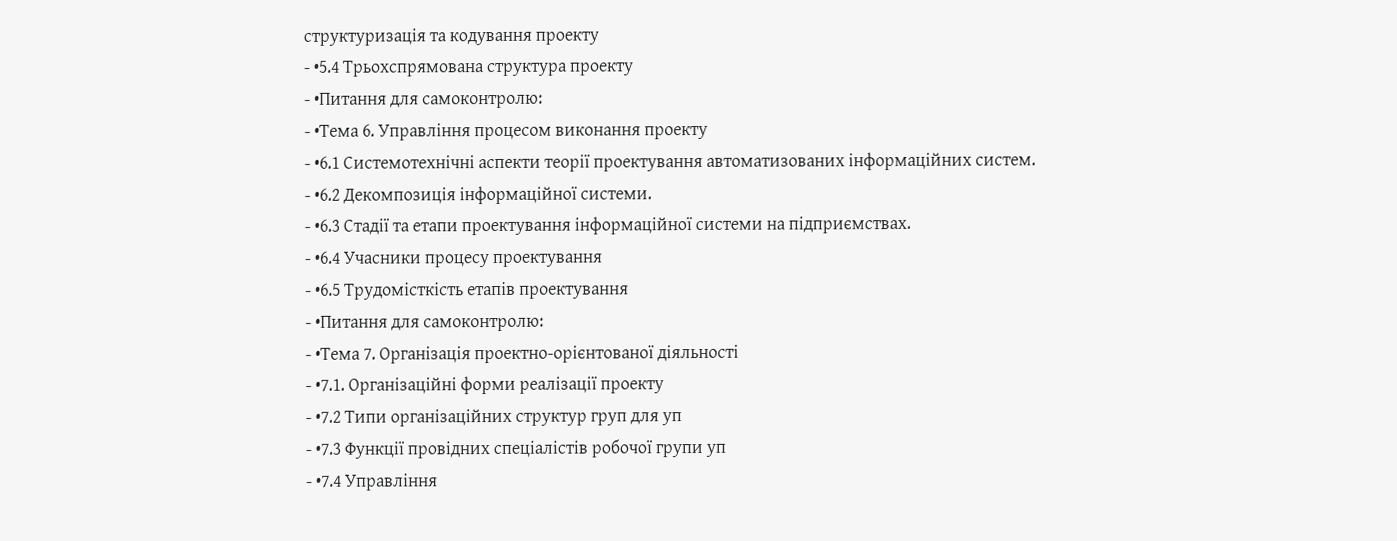структуризація та кодування проекту
- •5.4 Трьохспрямована структура проекту
- •Питання для самоконтролю:
- •Тема 6. Управління процесом виконання проекту
- •6.1 Системотехнічні аспекти теорії проектування автоматизованих інформаційних систем.
- •6.2 Декомпозиція інформаційної системи.
- •6.3 Стадії та етапи проектування інформаційної системи на підприємствах.
- •6.4 Учасники процесу проектування
- •6.5 Трудомісткість етапів проектування
- •Питання для самоконтролю:
- •Тема 7. Організація проектно-орієнтованої діяльності
- •7.1. Організаційні форми реалізації проекту
- •7.2 Типи організаційних структур груп для уп
- •7.3 Функції провідних спеціалістів робочої групи уп
- •7.4 Управління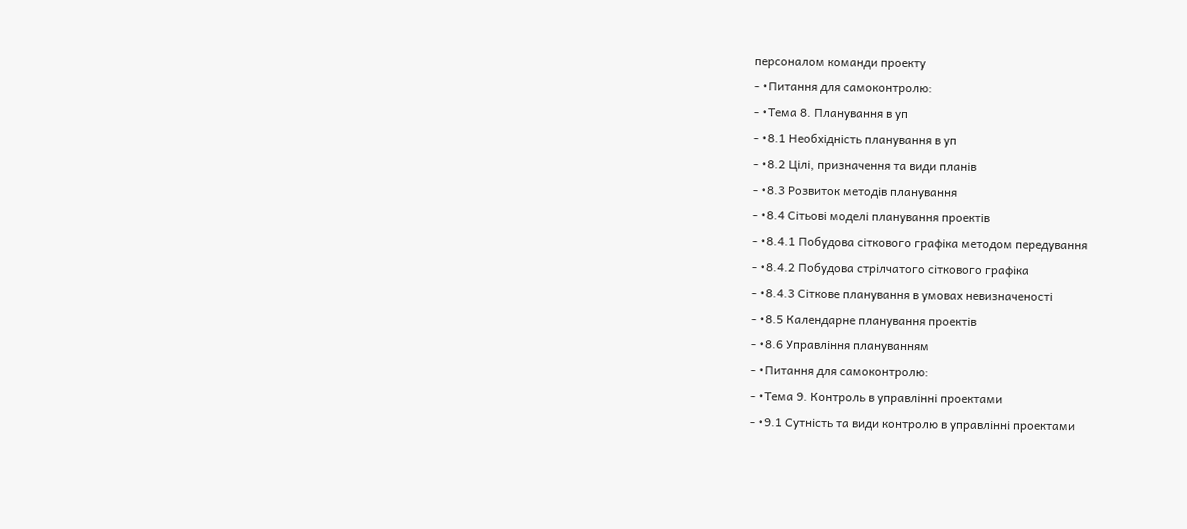персоналом команди проекту
- •Питання для самоконтролю:
- •Тема 8. Планування в уп
- •8.1 Необхідність планування в уп
- •8.2 Цілі, призначення та види планів
- •8.3 Розвиток методів планування
- •8.4 Сітьові моделі планування проектів
- •8.4.1 Побудова сіткового графіка методом передування
- •8.4.2 Побудова стрілчатого сіткового графіка
- •8.4.3 Сіткове планування в умовах невизначеності
- •8.5 Календарне планування проектів
- •8.6 Управління плануванням
- •Питання для самоконтролю:
- •Тема 9. Контроль в управлінні проектами
- •9.1 Сутність та види контролю в управлінні проектами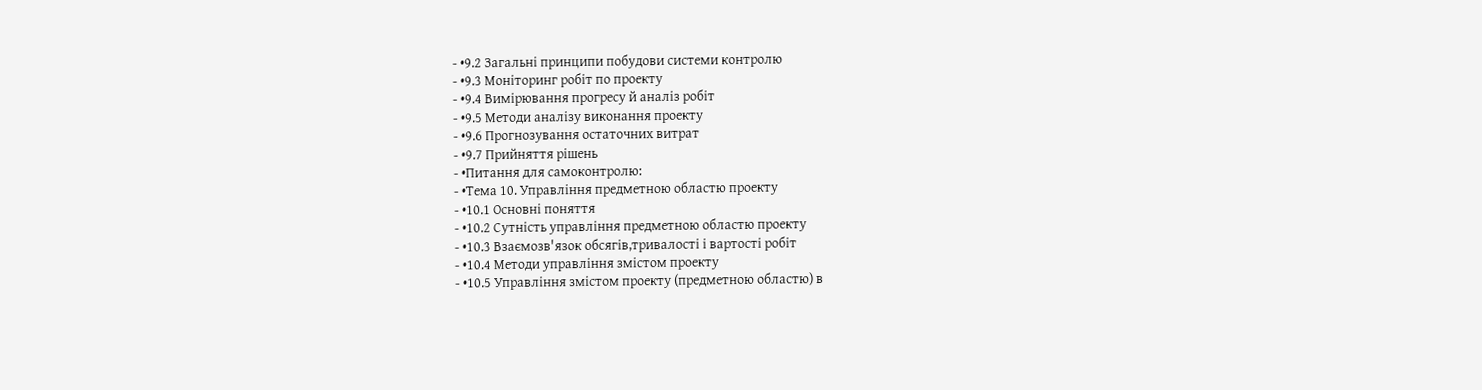- •9.2 Загальні принципи побудови системи контролю
- •9.3 Моніторинг робіт по проекту
- •9.4 Вимірювання прогресу й аналіз робіт
- •9.5 Методи аналізу виконання проекту
- •9.6 Прогнозування остаточних витрат
- •9.7 Прийняття рішень
- •Питання для самоконтролю:
- •Тема 10. Управління предметною областю проекту
- •10.1 Основні поняття
- •10.2 Сутність управління предметною областю проекту
- •10.3 Взаємозв'язок обсягів,тривалості і вартості робіт
- •10.4 Методи управління змістом проекту
- •10.5 Управління змістом проекту (предметною областю) в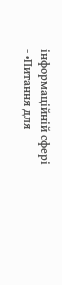інформаційній сфері
- •Питання для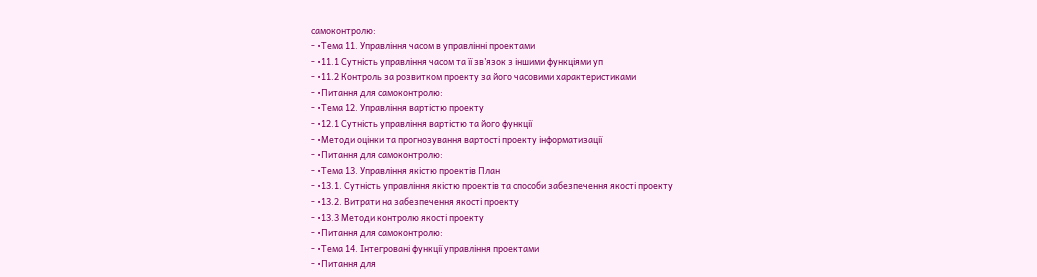самоконтролю:
- •Тема 11. Управління часом в управлінні проектами
- •11.1 Сутність управління часом та її зв’язок з іншими функціями уп
- •11.2 Контроль за розвитком проекту за його часовими характеристиками
- •Питання для самоконтролю:
- •Тема 12. Управління вартістю проекту
- •12.1 Сутність управління вартістю та його функції
- •Методи оцінки та прогнозування вартості проекту інформатизації
- •Питання для самоконтролю:
- •Тема 13. Управління якістю проектів План
- •13.1. Сутність управління якістю проектів та способи забезпечення якості проекту
- •13.2. Витрати на забезпечення якості проекту
- •13.3 Методи контролю якості проекту
- •Питання для самоконтролю:
- •Тема 14. Інтегровані функції управління проектами
- •Питання для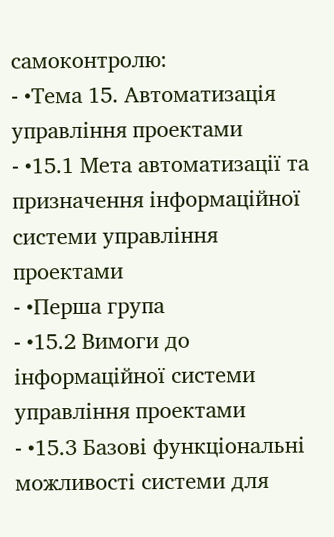самоконтролю:
- •Тема 15. Автоматизація управління проектами
- •15.1 Мета автоматизації та призначення інформаційної системи управління проектами
- •Перша група
- •15.2 Вимоги до інформаційної системи управління проектами
- •15.3 Базові функціональні можливості системи для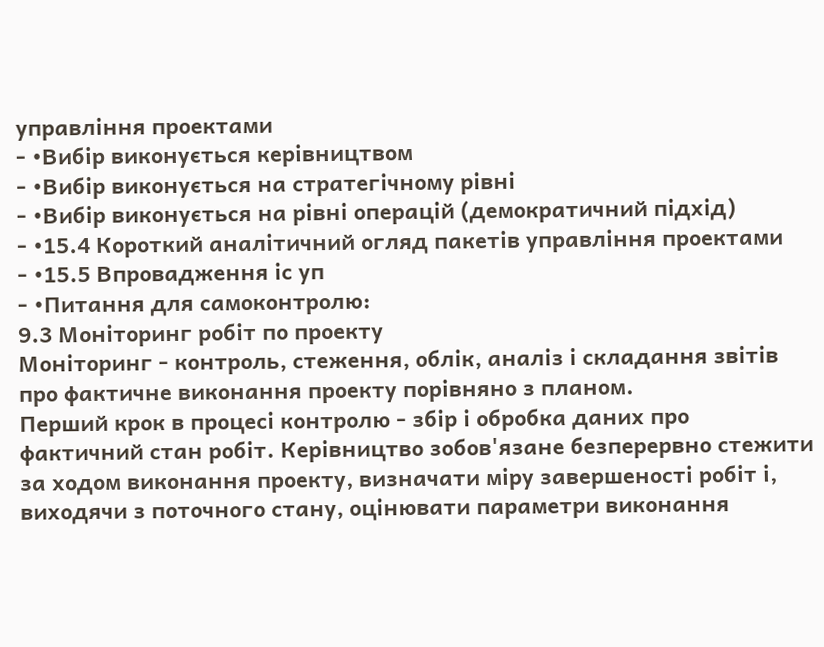управління проектами
- •Вибір виконується керівництвом
- •Вибір виконується на стратегічному рівні
- •Вибір виконується на рівні операцій (демократичний підхід)
- •15.4 Короткий аналітичний огляд пакетів управління проектами
- •15.5 Впровадження іс уп
- •Питання для самоконтролю:
9.3 Моніторинг робіт по проекту
Моніторинг - контроль, стеження, облік, аналіз і складання звітів про фактичне виконання проекту порівняно з планом.
Перший крок в процесі контролю - збір і обробка даних про фактичний стан робіт. Керівництво зобов'язане безперервно стежити за ходом виконання проекту, визначати міру завершеності робіт і, виходячи з поточного стану, оцінювати параметри виконання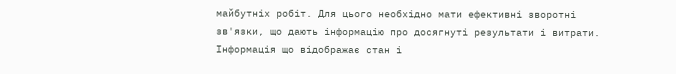майбутніх робіт. Для цього необхідно мати ефективні зворотні зв'язки, що дають інформацію про досягнуті результати і витрати.
Інформація що відображає стан і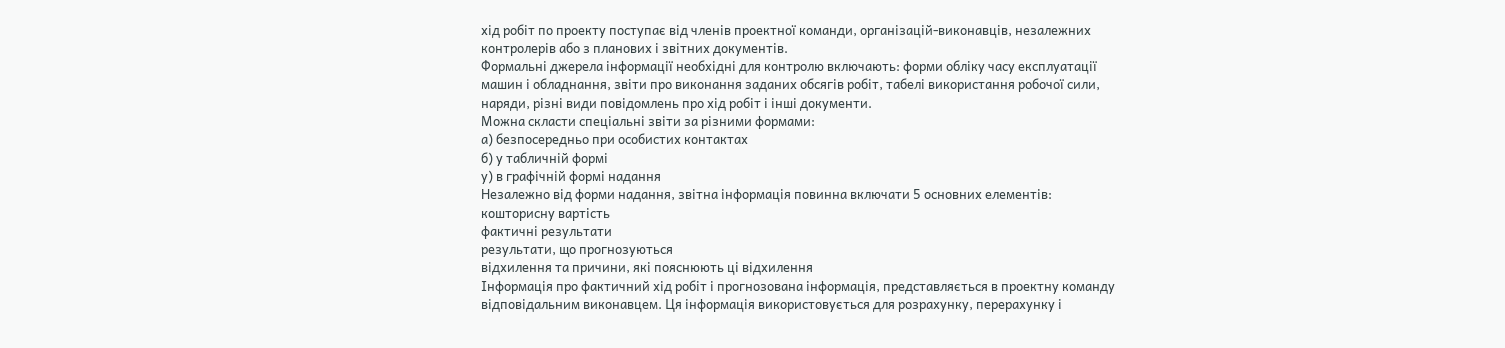хід робіт по проекту поступає від членів проектної команди, організацій-виконавців, незалежних контролерів або з планових і звітних документів.
Формальні джерела інформації необхідні для контролю включають: форми обліку часу експлуатації машин і обладнання, звіти про виконання заданих обсягів робіт, табелі використання робочої сили, наряди, різні види повідомлень про хід робіт і інші документи.
Можна скласти спеціальні звіти за різними формами:
а) безпосередньо при особистих контактах
б) у табличній формі
у) в графічній формі надання
Незалежно від форми надання, звітна інформація повинна включати 5 основних елементів:
кошторисну вартість
фактичні результати
результати, що прогнозуються
відхилення та причини, які пояснюють ці відхилення
Інформація про фактичний хід робіт і прогнозована інформація, представляється в проектну команду відповідальним виконавцем. Ця інформація використовується для розрахунку, перерахунку і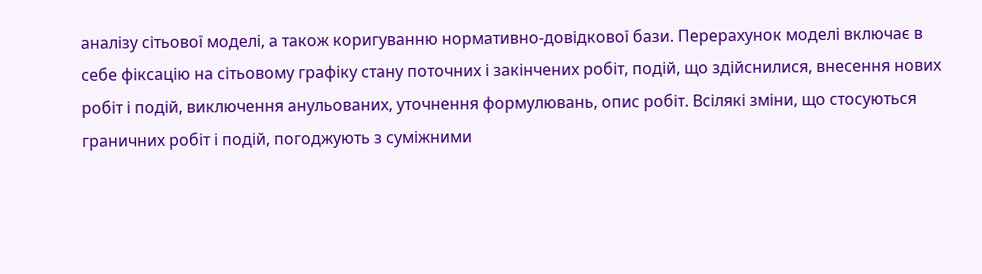аналізу сітьової моделі, а також коригуванню нормативно-довідкової бази. Перерахунок моделі включає в себе фіксацію на сітьовому графіку стану поточних і закінчених робіт, подій, що здійснилися, внесення нових робіт і подій, виключення анульованих, уточнення формулювань, опис робіт. Всілякі зміни, що стосуються граничних робіт і подій, погоджують з суміжними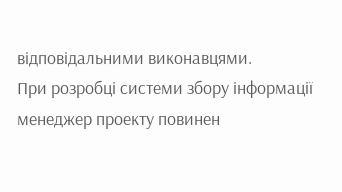відповідальними виконавцями.
При розробці системи збору інформації менеджер проекту повинен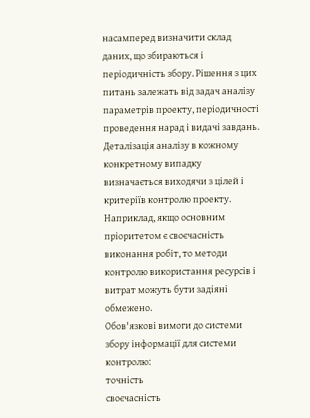насамперед визначити склад даних, що збираються і періодичність збору. Рішення з цих питань залежать від задач аналізу параметрів проекту, періодичності проведення нарад і видачі завдань. Деталізація аналізу в кожному конкретному випадку визначається виходячи з цілей і критеріїв контролю проекту. Наприклад, якщо основним пріоритетом є своєчасність виконання робіт, то методи контролю використання ресурсів і витрат можуть бути задіяні обмежено.
Обов'язкові вимоги до системи збору інформації для системи контролю:
точність
своєчасність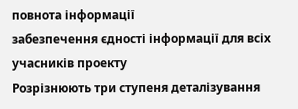повнота інформації
забезпечення єдності інформації для всіх учасників проекту
Розрізнюють три ступеня деталізування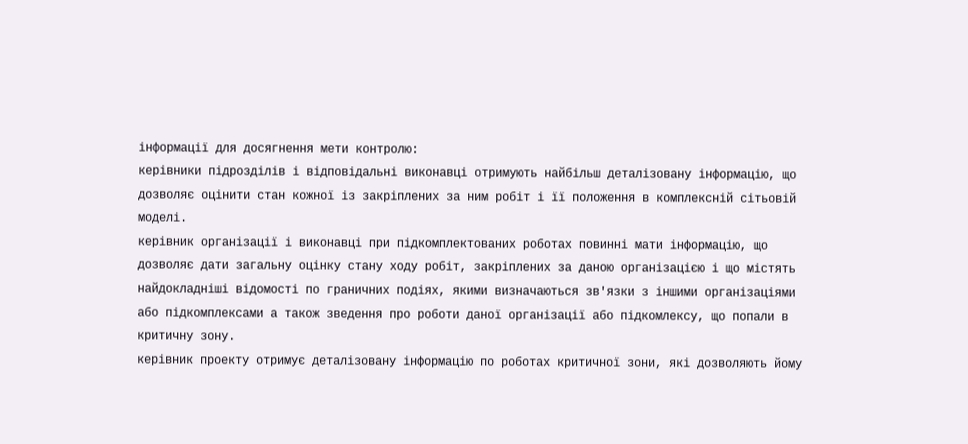інформації для досягнення мети контролю:
керівники підрозділів і відповідальні виконавці отримують найбільш деталізовану інформацію, що дозволяє оцінити стан кожної із закріплених за ним робіт і її положення в комплексній сітьовій моделі.
керівник організації і виконавці при підкомплектованих роботах повинні мати інформацію, що дозволяє дати загальну оцінку стану ходу робіт, закріплених за даною організацією і що містять найдокладніші відомості по граничних подіях, якими визначаються зв'язки з іншими організаціями або підкомплексами а також зведення про роботи даної організації або підкомлексу, що попали в критичну зону.
керівник проекту отримує деталізовану інформацію по роботах критичної зони, які дозволяють йому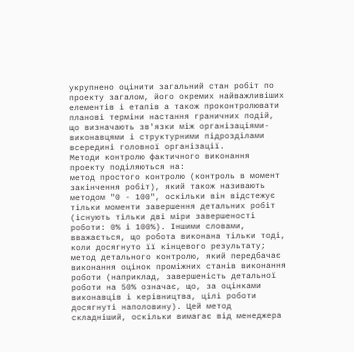укрупнено оцінити загальний стан робіт по проекту загалом, його окремих найважливіших елементів і етапів а також проконтролювати планові терміни настання граничних подій, що визначають зв'язки між організаціями-виконавцями і структурними підрозділами всередині головної організації.
Методи контролю фактичного виконання проекту поділяються на:
метод простого контролю (контроль в момент закінчення робіт), який також називають методом "0 - 100", оскільки він відстежує тільки моменти завершення детальних робіт (існують тільки дві міри завершеності роботи: 0% і 100%). Іншими словами, вважається, що робота виконана тільки тоді, коли досягнуто її кінцевого результату;
метод детального контролю, який передбачає виконання оцінок проміжних станів виконання роботи (наприклад, завершеність детальної роботи на 50% означає, що, за оцінками виконавців і керівництва, цілі роботи досягнуті наполовину). Цей метод складніший, оскільки вимагає від менеджера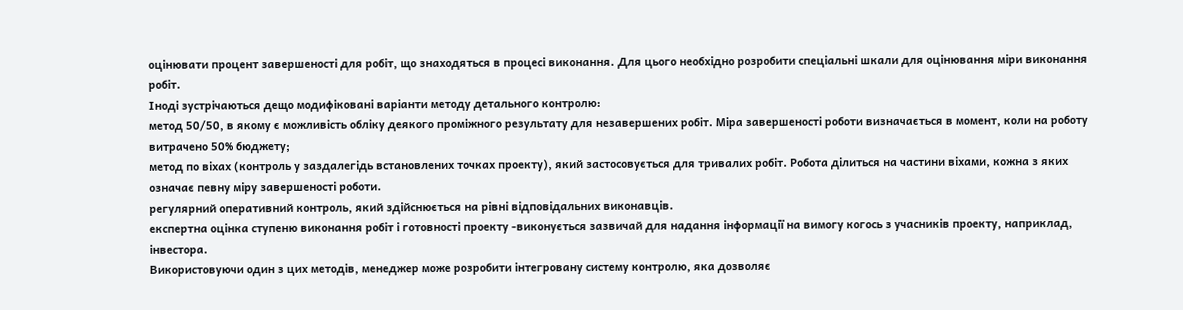оцінювати процент завершеності для робіт, що знаходяться в процесі виконання. Для цього необхідно розробити спеціальні шкали для оцінювання міри виконання робіт.
Іноді зустрічаються дещо модифіковані варіанти методу детального контролю:
метод 50/50, в якому є можливість обліку деякого проміжного результату для незавершених робіт. Міра завершеності роботи визначається в момент, коли на роботу витрачено 50% бюджету;
метод по віхах (контроль у заздалегідь встановлених точках проекту), який застосовується для тривалих робіт. Робота ділиться на частини віхами, кожна з яких означає певну міру завершеності роботи.
регулярний оперативний контроль, який здійснюється на рівні відповідальних виконавців.
експертна оцінка ступеню виконання робіт і готовності проекту -виконується зазвичай для надання інформації на вимогу когось з учасників проекту, наприклад, інвестора.
Використовуючи один з цих методів, менеджер може розробити інтегровану систему контролю, яка дозволяє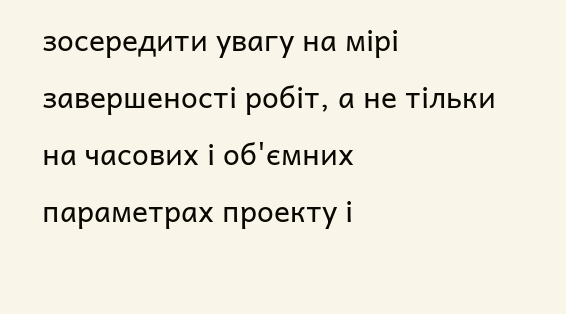зосередити увагу на мірі завершеності робіт, а не тільки на часових і об'ємних параметрах проекту і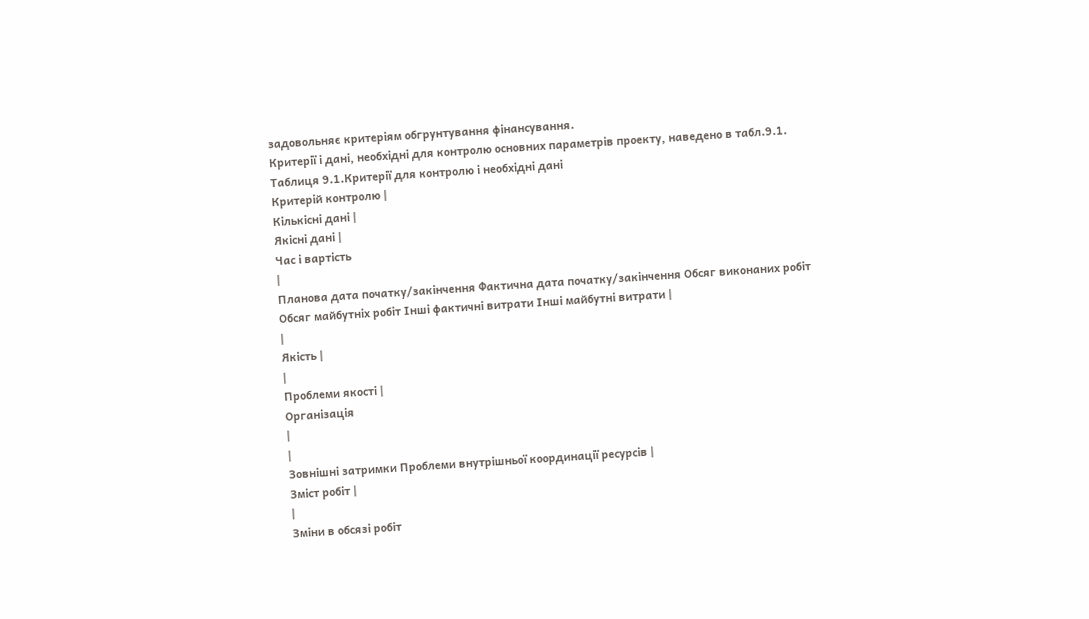задовольняє критеріям обгрунтування фінансування.
Критерії і дані, необхідні для контролю основних параметрів проекту, наведено в табл.9.1.
Таблиця 9.1.Критерії для контролю і необхідні дані
Критерій контролю |
Кількісні дані |
Якісні дані |
Час і вартість
|
Планова дата початку/закінчення Фактична дата початку/закінчення Обсяг виконаних робіт Обсяг майбутніх робіт Інші фактичні витрати Інші майбутні витрати |
|
Якість |
|
Проблеми якості |
Організація
|
|
Зовнішні затримки Проблеми внутрішньої координації ресурсів |
Зміст робіт |
|
Зміни в обсязі робіт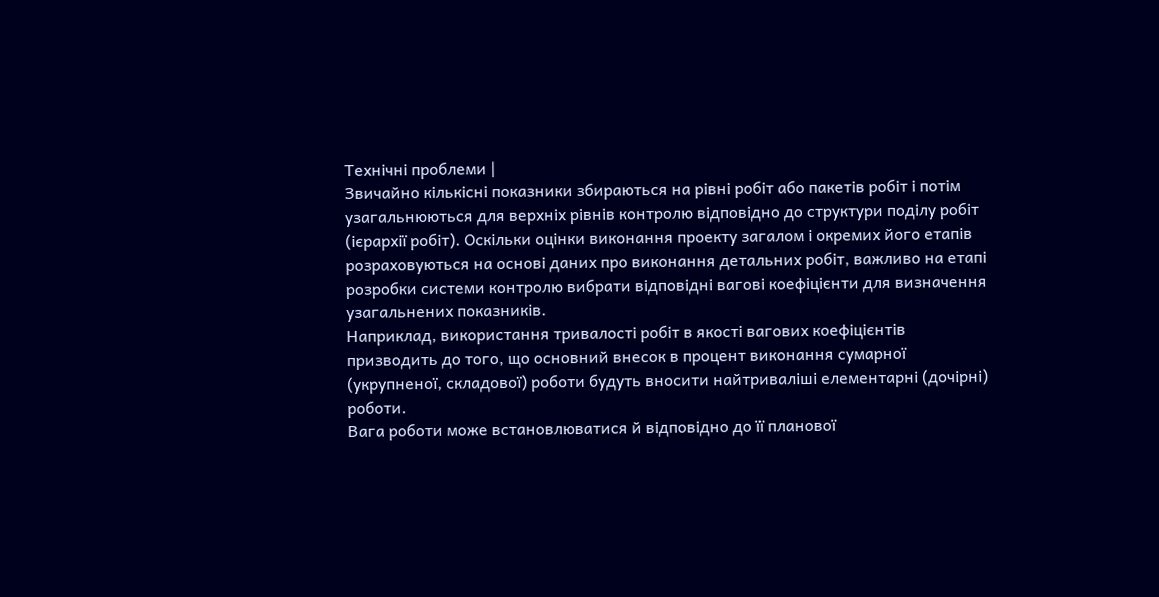Технічні проблеми |
Звичайно кількісні показники збираються на рівні робіт або пакетів робіт і потім узагальнюються для верхніх рівнів контролю відповідно до структури поділу робіт (ієрархії робіт). Оскільки оцінки виконання проекту загалом і окремих його етапів розраховуються на основі даних про виконання детальних робіт, важливо на етапі розробки системи контролю вибрати відповідні вагові коефіцієнти для визначення узагальнених показників.
Наприклад, використання тривалості робіт в якості вагових коефіцієнтів призводить до того, що основний внесок в процент виконання сумарної (укрупненої, складової) роботи будуть вносити найтриваліші елементарні (дочірні) роботи.
Вага роботи може встановлюватися й відповідно до її планової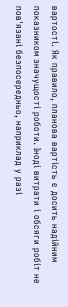вартості. Як правило, планова вартість є досить надійним показником значущості роботи. Іноді витрати і обсяги робіт не пов'язані безпосередньо, наприклад у разі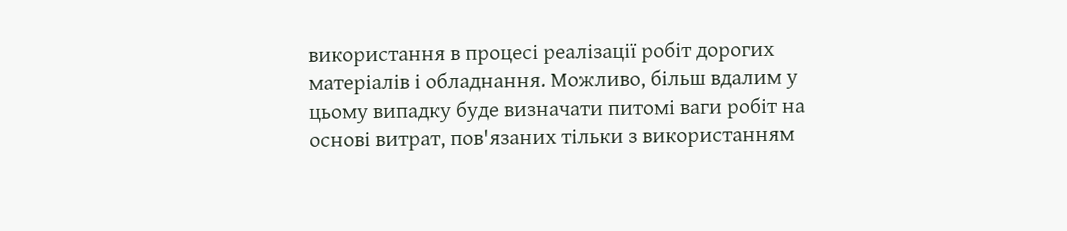використання в процесі реалізації робіт дорогих матеріалів і обладнання. Можливо, більш вдалим у цьому випадку буде визначати питомі ваги робіт на основі витрат, пов'язаних тільки з використанням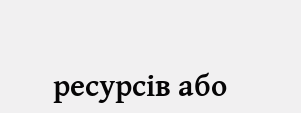ресурсів або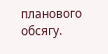планового обсягу.